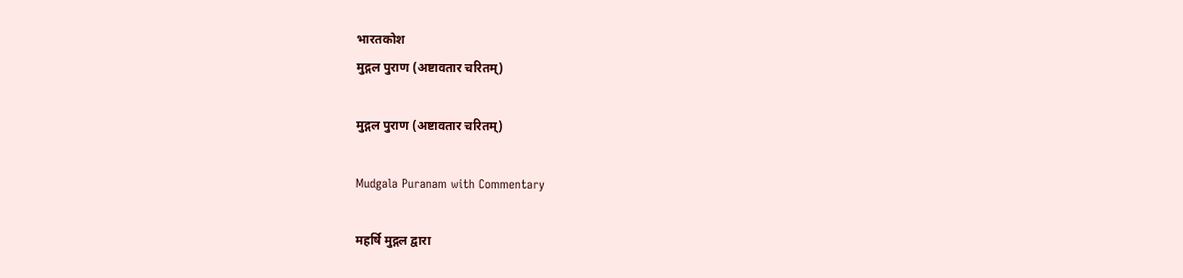भारतकोश
मुद्गल पुराण (अष्टावतार चरितम्)

मुद्गल पुराण (अष्टावतार चरितम्)

Mudgala Puranam with Commentary

महर्षि मुद्गल द्वारा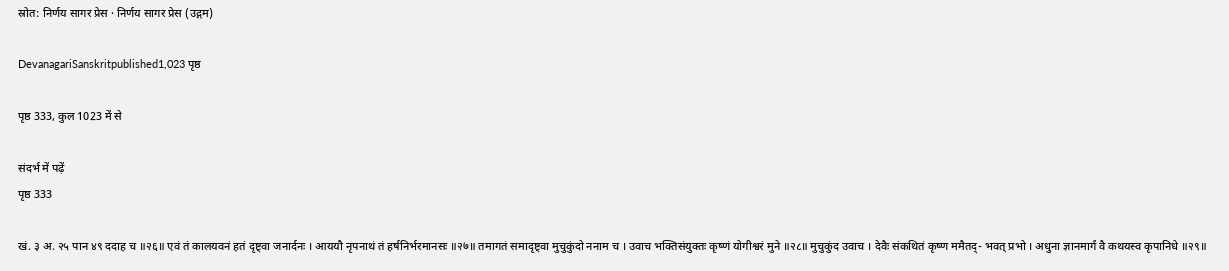स्रोत: निर्णय सागर प्रेस · निर्णय सागर प्रेस (उद्गम)

DevanagariSanskritpublished1,023 पृष्ठ

पृष्ठ 333, कुल 1023 में से

संदर्भ में पढ़ें
पृष्ठ 333

खं. ३ अ. २५ पान ४९ ददाह च ॥२६॥ एवं तं कालयवनं हतं दृष्ट्वा जनार्दनः । आययौ नृपनाथं तं हर्षनिर्भरमानसः ॥२७॥ तमागतं समादृष्ट्वा मुचुकुंदो ननाम च । उवाच भक्तिसंयुक्तः कृष्णं योगीश्वरं मुने ॥२८॥ मुचुकुंद उवाच । देवैः संकथितं कृष्ण ममैतद्- भवत् प्रभो । अधुना ज्ञानमार्गं वै कथयस्व कृपानिधे ॥२९॥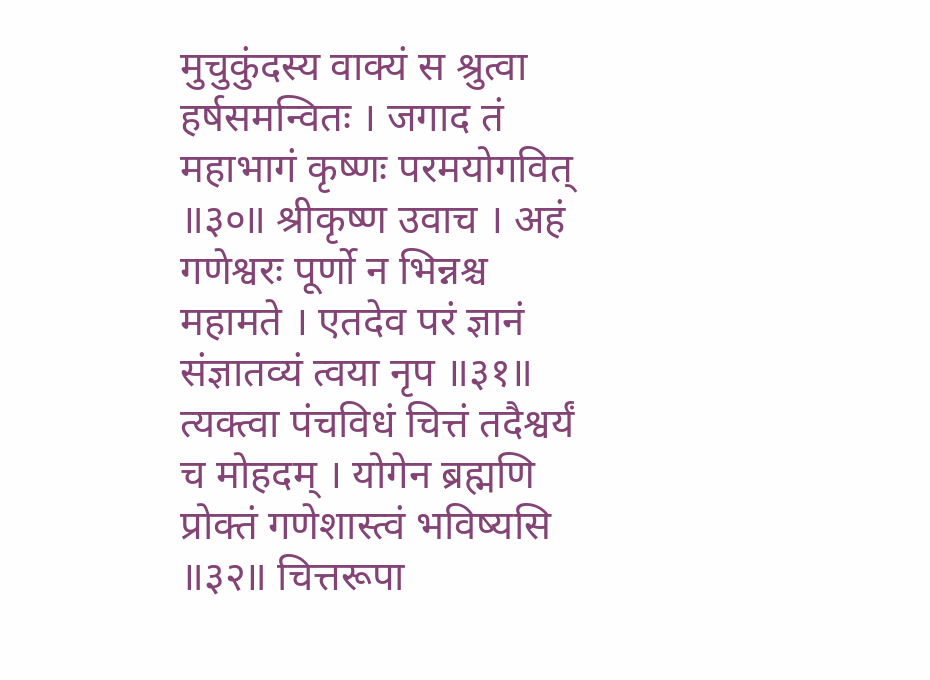मुचुकुंदस्य वाक्यं स श्रुत्वा हर्षसमन्वितः । जगाद तं महाभागं कृष्णः परमयोगवित् ॥३०॥ श्रीकृष्ण उवाच । अहं गणेश्वरः पूर्णो न भिन्नश्च महामते । एतदेव परं ज्ञानं संज्ञातव्यं त्वया नृप ॥३१॥ त्यक्त्वा पंचविधं चित्तं तदैश्वर्यं च मोहदम् । योगेन ब्रह्मणि प्रोक्तं गणेशास्त्वं भविष्यसि ॥३२॥ चित्तरूपा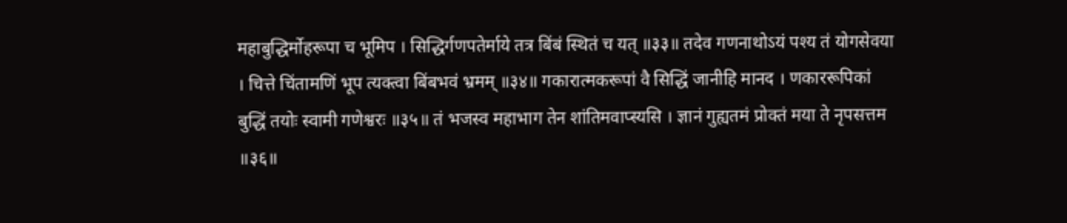महाबुद्धिर्मोहरूपा च भूमिप । सिद्धिर्गणपतेर्माये तत्र बिंबं स्थितं च यत् ॥३३॥ तदेव गणनाथोऽयं पश्य तं योगसेवया । चित्ते चिंतामणिं भूप त्यक्त्वा बिंबभवं भ्रमम् ॥३४॥ गकारात्मकरूपां वै सिद्धिं जानीहि मानद । णकाररूपिकां बुद्धिं तयोः स्वामी गणेश्वरः ॥३५॥ तं भजस्व महाभाग तेन शांतिमवाप्स्यसि । ज्ञानं गुह्यतमं प्रोक्तं मया ते नृपसत्तम ॥३६॥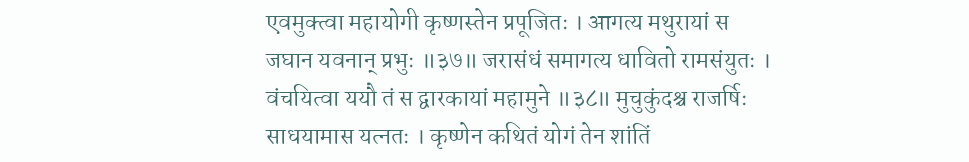एवमुक्त्वा महायोगी कृष्णस्तेन प्रपूजितः । आगत्य मथुरायां स जघान यवनान् प्रभुः ॥३७॥ जरासंधं समागत्य धावितो रामसंयुतः । वंचयित्वा ययौ तं स द्वारकायां महामुने ॥३८॥ मुचुकुंदश्च राजर्षिः साधयामास यत्नतः । कृष्णेन कथितं योगं तेन शांतिं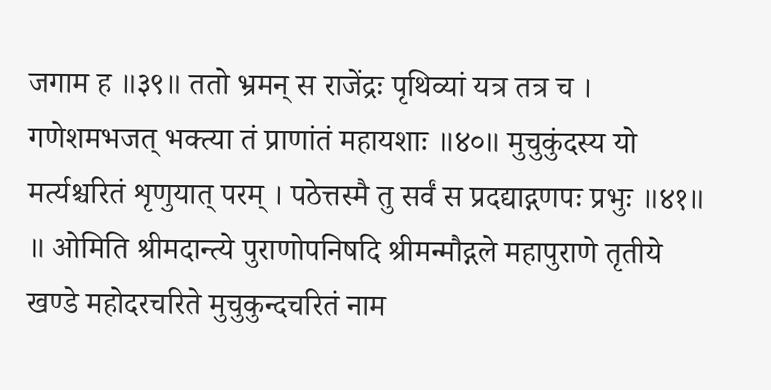जगाम ह ॥३९॥ ततो भ्रमन् स राजेंद्रः पृथिव्यां यत्र तत्र च । गणेशमभजत् भक्त्या तं प्राणांतं महायशाः ॥४०॥ मुचुकुंदस्य यो मर्त्यश्चरितं शृणुयात् परम् । पठेत्तस्मै तु सर्वं स प्रदद्याद्गणपः प्रभुः ॥४१॥ ॥ ओमिति श्रीमदान्त्ये पुराणोपनिषदि श्रीमन्मौद्गले महापुराणे तृतीये खण्डे महोदरचरिते मुचुकुन्दचरितं नाम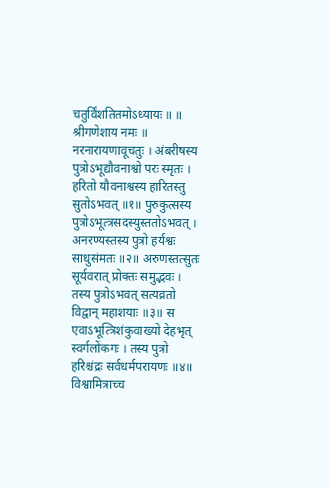चतुर्विंशतितमोऽध्यायः ॥ ॥ श्रीगणेशाय नमः ॥ नरनारायणावूचतुः । अंबरीषस्य पुत्रोऽभूद्यौवनाश्वो परः स्मृतः । हरितो यौवनाश्वस्य हारितस्तु सुतोऽभवत् ॥१॥ पुरुकुत्सस्य पुत्रोऽभूत्त्रसदस्युस्ततोऽभवत् । अनरण्यस्तस्य पुत्रो हर्यश्वः साधुसंमतः ॥२॥ अरुणस्तत्सुतः सूर्यवरात् प्रोक्तः समुद्भवः । तस्य पुत्रोऽभवत् सत्यव्रतो विद्वान् महाशयाः ॥३॥ स एवाऽभूत्त्रिशंकुवाख्यो देहभृत् स्वर्गलोंकगः । तस्य पुत्रो हरिश्चंद्रः सर्वधर्मपरायणः ॥४॥ विश्वामित्राच्च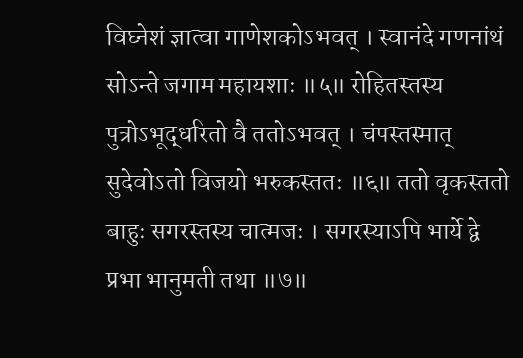विघ्नेशं ज्ञात्वा गाणेशकोऽभवत् । स्वानंदे गणनांथं सोऽन्ते जगाम महायशाः ॥५॥ रोहितस्तस्य पुत्रोऽभूद्धरितो वै ततोऽभवत् । चंपस्तस्मात् सुदेवोऽतो विजयो भरुकस्ततः ॥६॥ ततो वृकस्ततो बाहुः सगरस्तस्य चात्मजः । सगरस्याऽपि भार्ये द्वे प्रभा भानुमती तथा ॥७॥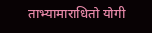ताभ्यामाराधितो योगी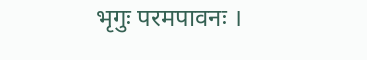भृगुः परमपावनः ।